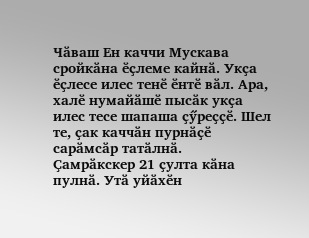Чӑваш Ен каччи Мускава сройкӑна ӗҫлеме кайнӑ. Укҫа ӗҫлесе илес тенӗ ӗнтӗ вӑл. Ара, халӗ нумайӑшӗ пысӑк укҫа илес тесе шапаша ҫӳреҫҫӗ. Шел те, ҫак каччӑн пурнӑҫӗ сарӑмсӑр татӑлнӑ.
Ҫамрӑкскер 21 ҫулта кӑна пулнӑ. Утӑ уйӑхӗн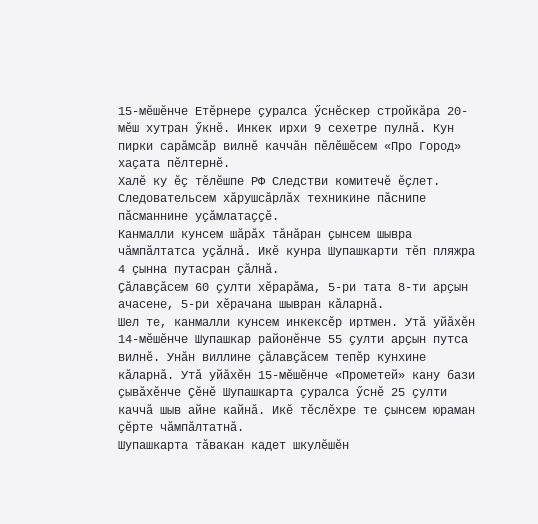15-мӗшӗнче Етӗрнере ҫуралса ӳснӗскер стройкӑра 20-мӗш хутран ӳкнӗ. Инкек ирхи 9 сехетре пулнӑ. Кун пирки сарӑмсӑр вилнӗ каччӑн пӗлӗшӗсем «Про Город» хаҫата пӗлтернӗ.
Халӗ ку ӗҫ тӗлӗшпе РФ Следстви комитечӗ ӗҫлет. Следовательсем хӑрушсӑрлӑх техникине пӑснипе пӑсманнине уҫӑмлатаҫҫӗ.
Канмалли кунсем шӑрӑх тӑнӑран ҫынсем шывра чӑмпӑлтатса уҫӑлнӑ. Икӗ кунра Шупашкарти тӗп пляжра 4 ҫынна путасран ҫӑлнӑ.
Ҫӑлавҫӑсем 60 ҫулти хӗрарӑма, 5-ри тата 8-ти арҫын ачасене, 5-ри хӗрачана шывран кӑларнӑ.
Шел те, канмалли кунсем инкексӗр иртмен. Утӑ уйӑхӗн 14-мӗшӗнче Шупашкар районӗнче 55 ҫулти арҫын путса вилнӗ. Унӑн виллине ҫӑлавҫӑсем тепӗр кунхине кӑларнӑ. Утӑ уйӑхӗн 15-мӗшӗнче «Прометей» кану бази ҫывӑхӗнче Ҫӗнӗ Шупашкарта ҫуралса ӳснӗ 25 ҫулти каччӑ шыв айне кайнӑ. Икӗ тӗслӗхре те ҫынсем юраман ҫӗрте чӑмпӑлтатнӑ.
Шупашкарта тӑвакан кадет шкулӗшӗн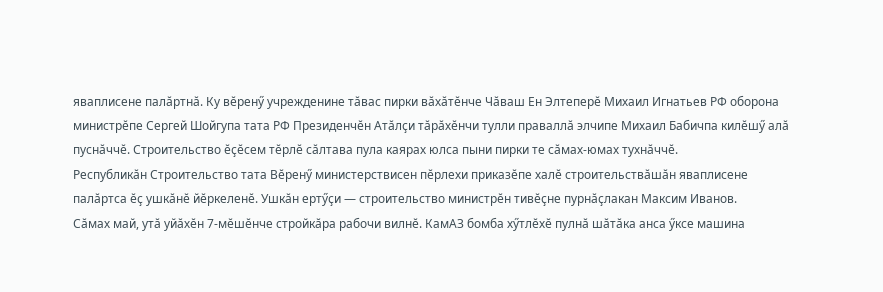яваплисене палӑртнӑ. Ку вӗренӳ учрежденине тӑвас пирки вӑхӑтӗнче Чӑваш Ен Элтеперӗ Михаил Игнатьев РФ оборона министрӗпе Сергей Шойгупа тата РФ Президенчӗн Атӑлҫи тӑрӑхӗнчи тулли праваллӑ элчипе Михаил Бабичпа килӗшӳ алӑ пуснӑччӗ. Строительство ӗҫӗсем тӗрлӗ сӑлтава пула каярах юлса пыни пирки те сӑмах-юмах тухнӑччӗ.
Республикӑн Строительство тата Вӗренӳ министерствисен пӗрлехи приказӗпе халӗ строительствӑшӑн яваплисене палӑртса ӗҫ ушкӑнӗ йӗркеленӗ. Ушкӑн ертӳҫи — строительство министрӗн тивӗҫне пурнӑҫлакан Максим Иванов.
Сӑмах май, утӑ уйӑхӗн 7-мӗшӗнче стройкӑра рабочи вилнӗ. КамАЗ бомба хӳтлӗхӗ пулнӑ шӑтӑка анса ӳксе машина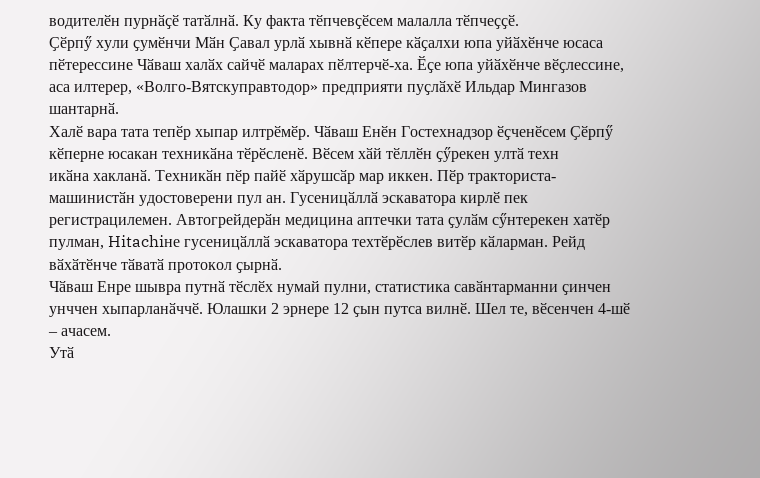водителӗн пурнӑҫӗ татӑлнӑ. Ку факта тӗпчевҫӗсем малалла тӗпчеҫҫӗ.
Ҫӗрпӳ хули ҫумӗнчи Мӑн Ҫавал урлӑ хывнӑ кӗпере кӑҫалхи юпа уйӑхӗнче юсаса пӗтерессине Чӑваш халӑх сайчӗ маларах пӗлтерчӗ-ха. Ӗҫе юпа уйӑхӗнче вӗҫлессине, аса илтерер, «Волго-Вятскуправтодор» предприяти пуҫлӑхӗ Ильдар Мингазов шантарнӑ.
Халӗ вара тата тепӗр хыпар илтрӗмӗр. Чӑваш Енӗн Гостехнадзор ӗҫченӗсем Ҫӗрпӳ кӗперне юсакан техникӑна тӗрӗсленӗ. Вӗсем хӑй тӗллӗн ҫӳрекен ултӑ техн
икӑна хакланӑ. Техникӑн пӗр пайӗ хӑрушсӑр мар иккен. Пӗр тракториста-машинистӑн удостоверени пул ан. Гусеницӑллӑ эскаватора кирлӗ пек регистрацилемен. Автогрейдерӑн медицина аптечки тата ҫулӑм сӳнтерекен хатӗр пулман, Hitachiне гусеницӑллӑ эскаватора техтӗрӗслев витӗр кӑларман. Рейд вӑхӑтӗнче тӑватӑ протокол ҫырнӑ.
Чӑваш Енре шывра путнӑ тӗслӗх нумай пулни, статистика савӑнтарманни ҫинчен унччен хыпарланӑччӗ. Юлашки 2 эрнере 12 ҫын путса вилнӗ. Шел те, вӗсенчен 4-шӗ – ачасем.
Утӑ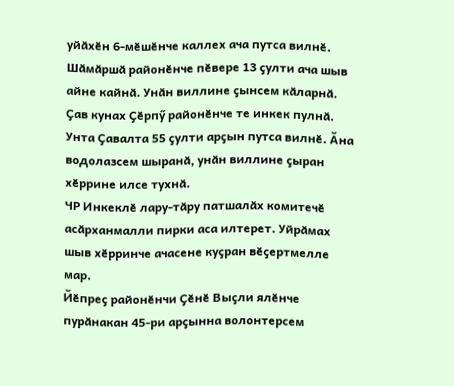уйӑхӗн 6-мӗшӗнче каллех ача путса вилнӗ. Шӑмӑршӑ районӗнче пӗвере 13 ҫулти ача шыв айне кайнӑ. Унӑн виллине ҫынсем кӑларнӑ.
Ҫав кунах Ҫӗрпӳ районӗнче те инкек пулнӑ. Унта Ҫавалта 55 ҫулти арҫын путса вилнӗ. Ӑна водолазсем шыранӑ, унӑн виллине ҫыран хӗррине илсе тухнӑ.
ЧР Инкеклӗ лару-тӑру патшалӑх комитечӗ асӑрханмалли пирки аса илтерет. Уйрӑмах шыв хӗрринче ачасене куҫран вӗҫертмелле мар.
Йӗпреҫ районӗнчи Ҫӗнӗ Выҫли ялӗнче пурӑнакан 45-ри арҫынна волонтерсем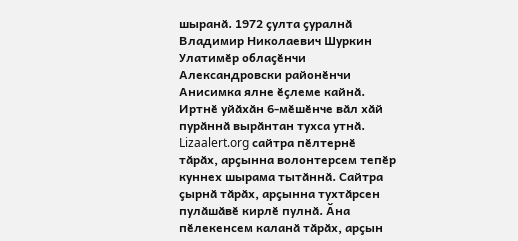шыранӑ. 1972 ҫулта ҫуралнӑ Владимир Николаевич Шуркин Улатимӗр облаҫӗнчи Александровски районӗнчи Анисимка ялне ӗҫлеме кайнӑ. Иртнӗ уйӑхӑн 6-мӗшӗнче вӑл хӑй пурӑннӑ вырӑнтан тухса утнӑ.
Lizaalert.org сайтра пӗлтернӗ тӑрӑх, арҫынна волонтерсем тепӗр куннех шырама тытӑннӑ. Сайтра ҫырнӑ тӑрӑх, арҫынна тухтӑрсен пулӑшӑвӗ кирлӗ пулнӑ. Ӑна пӗлекенсем каланӑ тӑрӑх, арҫын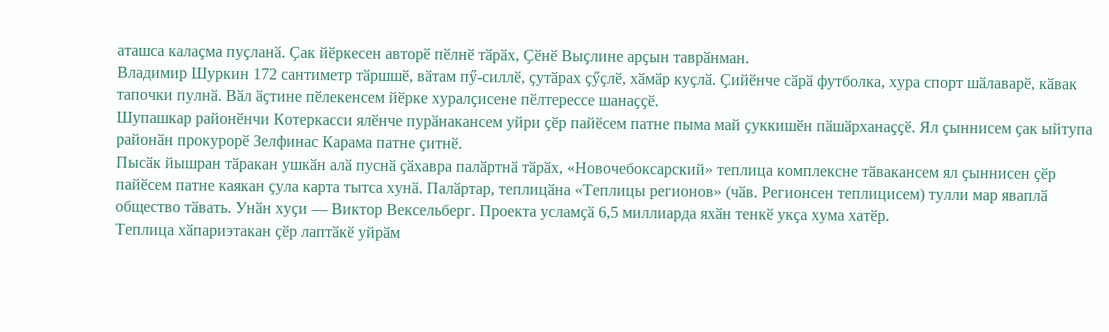аташса калаҫма пуҫланӑ. Ҫак йӗркесен авторӗ пӗлнӗ тӑрӑх, Ҫӗнӗ Выҫлине арҫын таврӑнман.
Владимир Шуркин 172 сантиметр тӑршшӗ, вӑтам пӳ-силлӗ, ҫутӑрах ҫӳҫлӗ, хӑмӑр куҫлӑ. Ҫийӗнче сӑрӑ футболка, хура спорт шӑлаварӗ, кӑвак тапочки пулнӑ. Вӑл ӑҫтине пӗлекенсем йӗрке хуралҫисене пӗлтерессе шанаҫҫӗ.
Шупашкар районӗнчи Котеркасси ялӗнче пурӑнакансем уйри ҫӗр пайӗсем патне пыма май ҫуккишӗн пӑшӑрханаҫҫӗ. Ял ҫыннисем ҫак ыйтупа районӑн прокурорӗ Зелфинас Карама патне ҫитнӗ.
Пысӑк йышран тӑракан ушкӑн алӑ пуснӑ ҫӑхавра палӑртнӑ тӑрӑх, «Новочебоксарский» теплица комплексне тӑвакансем ял ҫыннисен ҫӗр пайӗсем патне каякан ҫула карта тытса хунӑ. Палӑртар, теплицӑна «Теплицы регионов» (чӑв. Регионсен теплицисем) тулли мар яваплӑ общество тӑвать. Унӑн хуҫи — Виктор Вексельберг. Проекта усламҫӑ 6,5 миллиарда яхӑн тенкӗ укҫа хума хатӗр.
Теплица хӑпариэтакан ҫӗр лаптӑкӗ уйрӑм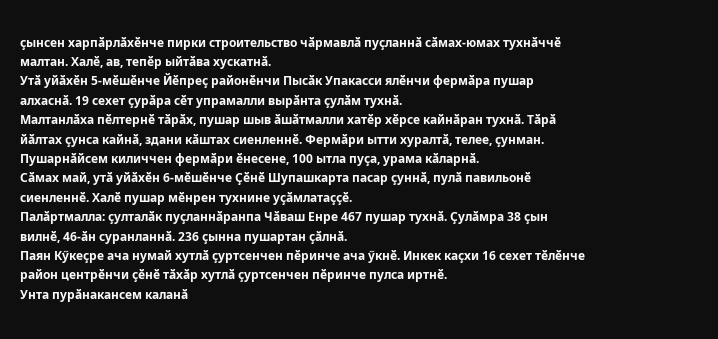ҫынсен харпӑрлӑхӗнче пирки строительство чӑрмавлӑ пуҫланнӑ сӑмах-юмах тухнӑччӗ малтан. Халӗ, ав, тепӗр ыйтӑва хускатнӑ.
Утӑ уйӑхӗн 5-мӗшӗнче Йӗпреҫ районӗнчи Пысӑк Упакасси ялӗнчи фермӑра пушар алхаснӑ. 19 сехет ҫурӑра сӗт упрамалли вырӑнта ҫулӑм тухнӑ.
Малтанлӑха пӗлтернӗ тӑрӑх, пушар шыв ӑшӑтмалли хатӗр хӗрсе кайнӑран тухнӑ. Тӑрӑ йӑлтах ҫунса кайнӑ, здани кӑштах сиенленнӗ. Фермӑри ытти хуралтӑ, телее, ҫунман. Пушарнӑйсем киличчен фермӑри ӗнесене, 100 ытла пуҫа, урама кӑларнӑ.
Сӑмах май, утӑ уйӑхӗн 6-мӗшӗнче Ҫӗнӗ Шупашкарта пасар ҫуннӑ, пулӑ павильонӗ сиенленнӗ. Халӗ пушар мӗнрен тухнине уҫӑмлатаҫҫӗ.
Палӑртмалла: ҫулталӑк пуҫланнӑранпа Чӑваш Енре 467 пушар тухнӑ. Ҫулӑмра 38 ҫын вилнӗ, 46-ӑн суранланнӑ. 236 ҫынна пушартан ҫӑлнӑ.
Паян Кӳкеҫре ача нумай хутлӑ ҫуртсенчен пӗринче ача ӳкнӗ. Инкек каҫхи 16 сехет тӗлӗнче район центрӗнчи ҫӗнӗ тӑхӑр хутлӑ ҫуртсенчен пӗринче пулса иртнӗ.
Унта пурӑнакансем каланӑ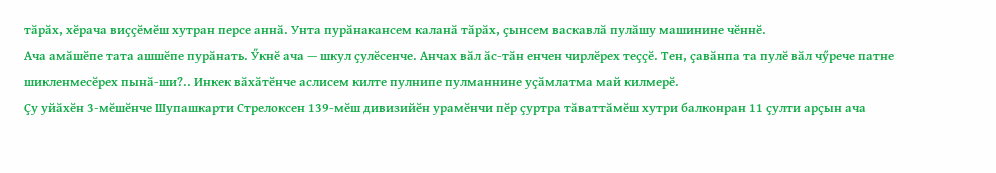тӑрӑх, хӗрача виҫҫӗмӗш хутран персе аннӑ. Унта пурӑнакансем каланӑ тӑрӑх, ҫынсем васкавлӑ пулӑшу машинине чӗннӗ.
Ача амӑшӗпе тата ашшӗпе пурӑнать. Ӳкнӗ ача — шкул ҫулӗсенче. Анчах вӑл ӑс-тӑн енчен чирлӗрех теҫҫӗ. Тен, ҫавӑнпа та пулӗ вӑл чӳрече патне шикленмесӗрех пынӑ-ши?.. Инкек вӑхӑтӗнче аслисем килте пулнипе пулманнине уҫӑмлатма май килмерӗ.
Ҫу уйӑхӗн 3-мӗшӗнче Шупашкарти Стрелоксен 139-мӗш дивизийӗн урамӗнчи пӗр ҫуртра тӑваттӑмӗш хутри балконран 11 ҫулти арҫын ача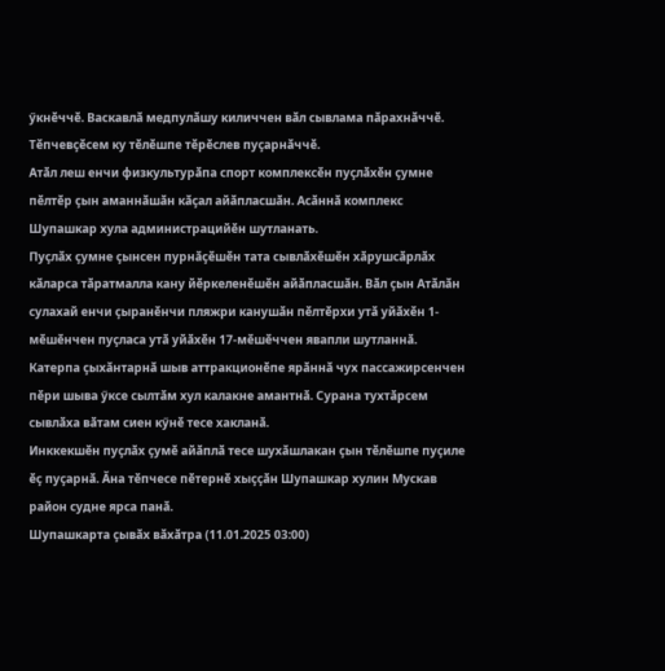ӳкнӗччӗ. Васкавлӑ медпулӑшу киличчен вӑл сывлама пӑрахнӑччӗ. Тӗпчевҫӗсем ку тӗлӗшпе тӗрӗслев пуҫарнӑччӗ.
Атӑл леш енчи физкультурӑпа спорт комплексӗн пуҫлӑхӗн ҫумне пӗлтӗр ҫын аманнӑшӑн кӑҫал айӑпласшӑн. Асӑннӑ комплекс Шупашкар хула администрацийӗн шутланать.
Пуҫлӑх ҫумне ҫынсен пурнӑҫӗшӗн тата сывлӑхӗшӗн хӑрушсӑрлӑх кӑларса тӑратмалла кану йӗркеленӗшӗн айӑпласшӑн. Вӑл ҫын Атӑлӑн сулахай енчи ҫыранӗнчи пляжри канушӑн пӗлтӗрхи утӑ уйӑхӗн 1-мӗшӗнчен пуҫласа утӑ уйӑхӗн 17-мӗшӗччен явапли шутланнӑ. Катерпа ҫыхӑнтарнӑ шыв аттракционӗпе ярӑннӑ чух пассажирсенчен пӗри шыва ӳксе сылтӑм хул калакне амантнӑ. Сурана тухтӑрсем сывлӑха вӑтам сиен кӳнӗ тесе хакланӑ.
Инккекшӗн пуҫлӑх ҫумӗ айӑплӑ тесе шухӑшлакан ҫын тӗлӗшпе пуҫиле ӗҫ пуҫарнӑ. Ӑна тӗпчесе пӗтернӗ хыҫҫӑн Шупашкар хулин Мускав район судне ярса панӑ.
Шупашкарта ҫывӑх вӑхӑтра (11.01.2025 03:00)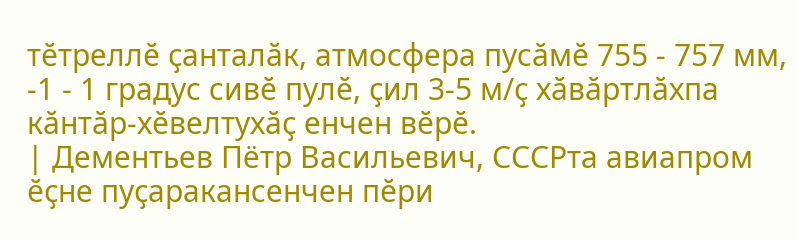тӗтреллӗ ҫанталӑк, атмосфера пусӑмӗ 755 - 757 мм, -1 - 1 градус сивӗ пулӗ, ҫил 3-5 м/ҫ хӑвӑртлӑхпа кӑнтӑр-хӗвелтухӑҫ енчен вӗрӗ.
| Дементьев Пётр Васильевич, СССРта авиапром ӗҫне пуҫаракансенчен пӗри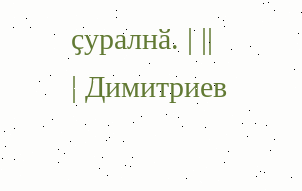ҫуралнӑ. | ||
| Димитриев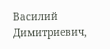Василий Димитриевич,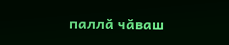паллӑ чӑваш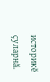историкӗ ҫуларнӑ.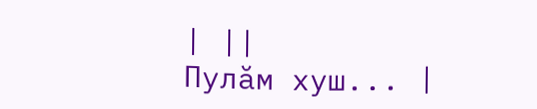| ||
Пулӑм хуш... |